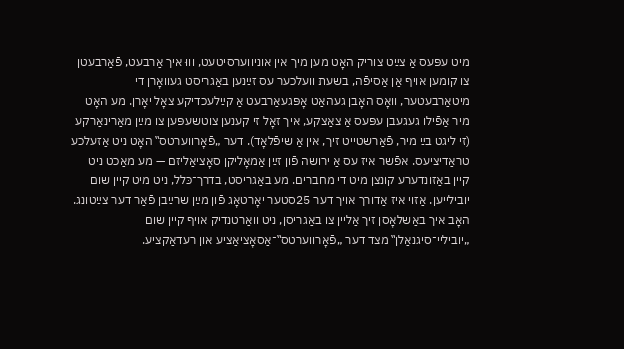מיט עפּעס אַ צײַט צוריק האָט מען מיך אין אוניווערסיטעט, וווּ איך אַרבעט, פֿאַרבעטן צו קומען אויף אַן אַסיפֿה, בשעת וועלכער עס זײַנען באַגריסט געוואָרן די מיטאַרבעטער, וואָס האָבן געהאַט אָפּגעאַרבעט אַ קײַלעכדיקע צאָל יאָרן. מע האָט מיר אַפֿילו געגעבן עפּעס אַ צאַצקע, איך זאָל זי קענען צוטשעפּען צו מײַן מאַרינאַרקע (זי ליגט בײַ מיר, פֿאַרשטייט זיך, אין אַ שיפֿלאָד). דער „פֿאָרווערטס‟ האָט ניט אַזעלכע טראַדיציעס. אפֿשר איז עס אַ ירושה פֿון זײַן אַמאָליקן סאָציאַליזם — מע מאַכט ניט קיין באַזונדערע קונצן מיט די מחברים. מע באַגריסט, בדרך־כּלל, ניט מיט קיין שום יובילייען. אַזוי איז אַדורך אויך דער 25סטער יאָרטאָג פֿון מײַן שרײַבן פֿאַר דער צײַטונג.
האָב איך באַשלאָסן זיך אַליין צו באַגריסן, ניט וואַרטנדיק אויף קיין שום „יוביליי־סיגנאַלן‟ מצד דער „פֿאָרווערטס‟־אַסאָציאַציע און רעדאַקציע.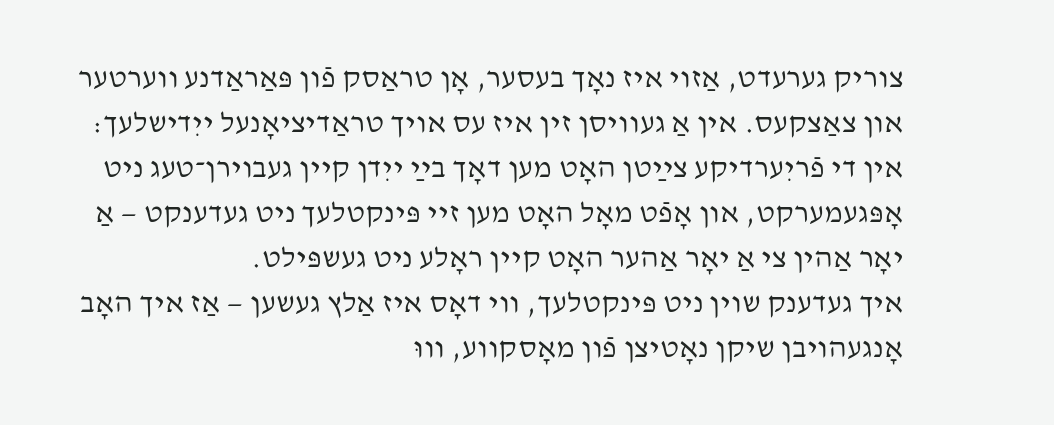צוריק גערעדט, אַזוי איז נאָך בעסער, אָן טראַסק פֿון פּאַראַדנע ווערטער און צאַצקעס. אין אַ געוויסן זין איז עס אויך טראַדיציאָנעל ייִדישלעך: אין די פֿריִערדיקע צײַטן האָט מען דאָך בײַ ייִדן קיין געבוירן־טעג ניט אָפּגעמערקט, און אָפֿט מאָל האָט מען זיי פּינקטלעך ניט געדענקט — אַ יאָר אַהין צי אַ יאָר אַהער האָט קיין ראָלע ניט געשפּילט.
איך געדענק שוין ניט פּינקטלעך, ווי דאָס איז אַלץ געשען — אַז איך האָב אָנגעהויבן שיקן נאָטיצן פֿון מאָסקווע, וווּ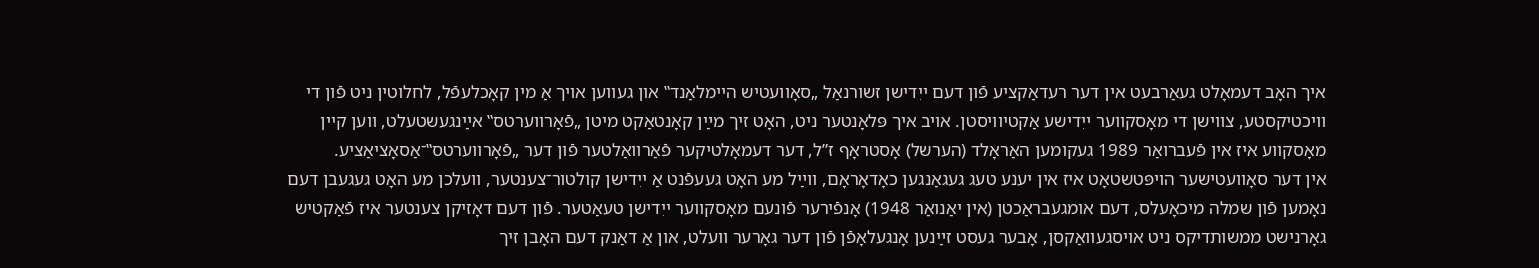איך האָב דעמאָלט געאַרבעט אין דער רעדאַקציע פֿון דעם ייִדישן זשורנאַל „סאָוועטיש היימלאַנד‟ און געווען אויך אַ מין קאָכלעפֿל, לחלוטין ניט פֿון די וויכטיקסטע, צווישן די מאָסקווער ייִדישע אַקטיוויסטן. אויב איך פּלאָנטער ניט, האָט זיך מײַן קאָנטאַקט מיטן „פֿאָרווערטס‟ אײַנגעשטעלט, ווען קיין מאָסקווע איז אין פֿעברואַר 1989 געקומען האַראָלד (הערשל) אָסטראָף ז”ל, דער דעמאָלטיקער פֿאַרוואַלטער פֿון דער „פֿאָרווערטס‟־אַסאָציאַציע.
אין דער סאָוועטישער הויפּטשטאָט איז אין יענע טעג געגאַנגען כאָדאָראָם, ווײַל מע האָט געעפֿנט אַ ייִדישן קולטור־צענטער, וועלכן מע האָט געגעבן דעם נאָמען פֿון שמלה מיכאָעלס, דעם אומגעבראַכטן (אין יאַנואַר 1948) אָנפֿירער פֿונעם מאָסקווער ייִדישן טעאַטער. פֿון דעם דאָזיקן צענטער איז פֿאַקטיש גאָרנישט ממשותדיקס ניט אויסגעוואַקסן, אָבער געסט זײַנען אָנגעלאָפֿן פֿון דער גאָרער וועלט, און אַ דאַנק דעם האָבן זיך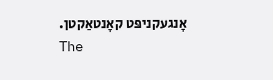אָנגעקניפּט קאָנטאַקטן.
The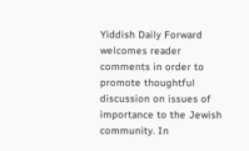Yiddish Daily Forward welcomes reader comments in order to promote thoughtful discussion on issues of importance to the Jewish community. In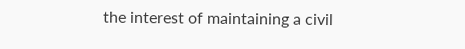the interest of maintaining a civil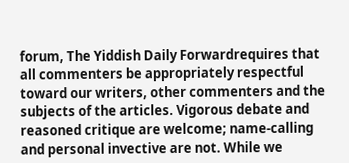forum, The Yiddish Daily Forwardrequires that all commenters be appropriately respectful toward our writers, other commenters and the subjects of the articles. Vigorous debate and reasoned critique are welcome; name-calling and personal invective are not. While we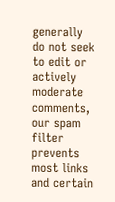generally do not seek to edit or actively moderate comments, our spam filter prevents most links and certain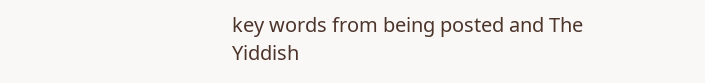key words from being posted and The Yiddish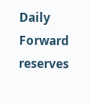Daily Forward reserves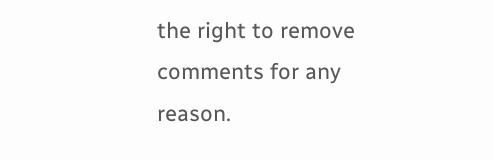the right to remove comments for any reason.